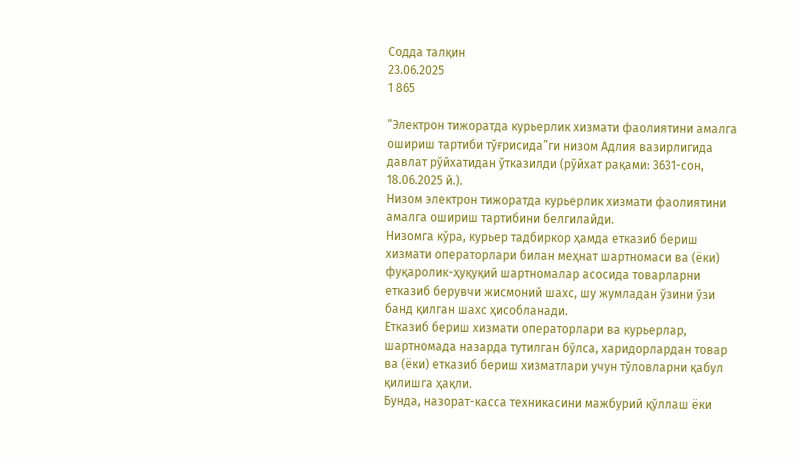Содда талқин
23.06.2025
1 865

“Электрон тижоратда курьерлик хизмати фаолиятини амалга ошириш тартиби тўғрисида”ги низом Адлия вазирлигида давлат рўйхатидан ўтказилди (рўйхат рақами: 3631-сон, 18.06.2025 й.).
Низом электрон тижоратда курьерлик хизмати фаолиятини амалга ошириш тартибини белгилайди.
Низомга кўра, курьер тадбиркор ҳамда етказиб бериш хизмати операторлари билан меҳнат шартномаси ва (ёки) фуқаролик-ҳуқуқий шартномалар асосида товарларни етказиб берувчи жисмоний шахс, шу жумладан ўзини ўзи банд қилган шахс ҳисобланади.
Етказиб бериш хизмати операторлари ва курьерлар, шартномада назарда тутилган бўлса, харидорлардан товар ва (ёки) етказиб бериш хизматлари учун тўловларни қабул қилишга ҳақли.
Бунда, назорат-касса техникасини мажбурий қўллаш ёки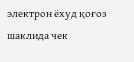электрон ёхуд қоғоз шаклида чек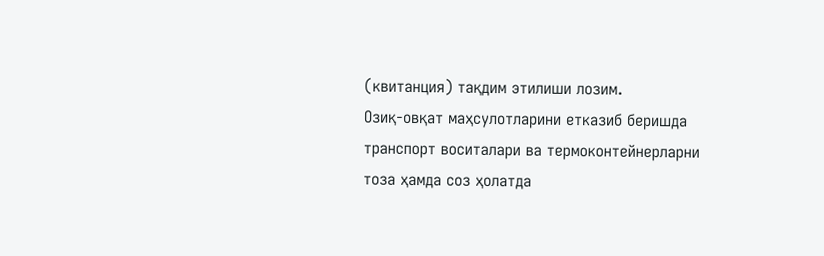(квитанция) тақдим этилиши лозим.
Озиқ-овқат маҳсулотларини етказиб беришда транспорт воситалари ва термоконтейнерларни тоза ҳамда соз ҳолатда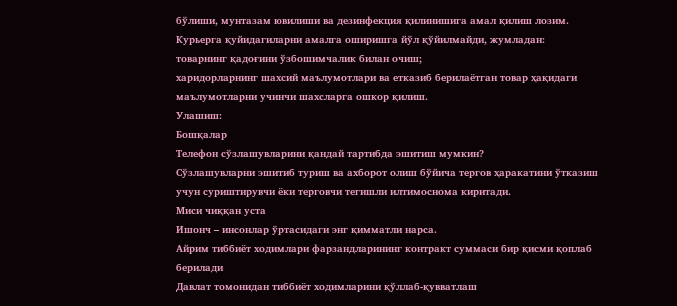бўлиши, мунтазам ювилиши ва дезинфекция қилинишига амал қилиш лозим.
Курьерга қуйидагиларни амалга оширишга йўл қўйилмайди, жумладан:
товарнинг қадоғини ўзбошимчалик билан очиш;
харидорларнинг шахсий маълумотлари ва етказиб берилаётган товар ҳақидаги маълумотларни учинчи шахсларга ошкор қилиш.
Улашиш:
Бошқалар
Телефон сўзлашувларини қандай тартибда эшитиш мумкин?
Сўзлашувларни эшитиб туриш ва ахборот олиш бўйича тергов ҳаракатини ўтказиш учун суриштирувчи ёки терговчи тегишли илтимоснома киритади.
Миси чиққан уста
Ишонч – инсонлар ўртасидаги энг қимматли нарса.
Айрим тиббиёт ходимлари фарзандларининг контракт суммаси бир қисми қоплаб берилади
Давлат томонидан тиббиёт ходимларини қўллаб-қувватлаш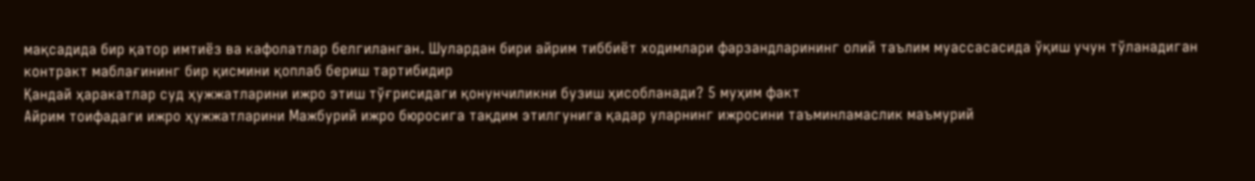мақсадида бир қатор имтиёз ва кафолатлар белгиланган. Шулардан бири айрим тиббиёт ходимлари фарзандларининг олий таълим муассасасида ўқиш учун тўланадиган контракт маблағининг бир қисмини қоплаб бериш тартибидир
Қандай ҳаракатлар суд ҳужжатларини ижро этиш тўғрисидаги қонунчиликни бузиш ҳисобланади? 5 муҳим факт
Айрим тоифадаги ижро ҳужжатларини Мажбурий ижро бюросига тақдим этилгунига қадар уларнинг ижросини таъминламаслик маъмурий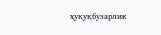ҳуқуқбузарлик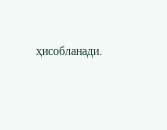ҳисобланади.